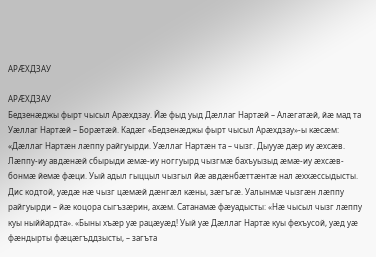АРÆХДЗАУ

АРÆХДЗАУ
Бедзенæджы фырт чысыл Арæхдзау. Йæ фыд уыд Дæллаг Нартæй – Алæгатæй, йæ мад та Уæллаг Нартæй – Борæтæй. Кадæг «Бедзенæджы фырт чысыл Арæхдзау»-ы кæсæм: «Дæллаг Нартæн лæппу райгуырди. Уæллаг Нартæн та – чызг. Дыууæ дæр иу æхсæв. Лæппу-иу авдæнæй сбырыди æмæ-иу ноггуырд чызгмæ бахъуызыд æмæ-иу æхсæв-бонмæ йемæ фæци. Уый адыл гыццыл чызгыл йæ авдæнбæттæнтæ нал æххæссыдысты. Дис кодтой, уæдæ нæ чызг цæмæй дæнгæл кæны, зæгъгæ. Уалынмæ чызгæн лæппу райгуырди – йæ коцора сыгъзæрин, ахæм. Сатанамæ фæуадысты: «Нæ чысыл чызг лæппу куы ныййардта». «Быны хъæр уæ рацæуæд! Уый уæ Дæллаг Нартæ куы фехъусой, уæд уæ фæндырты фæцæгъддзысты, – загъта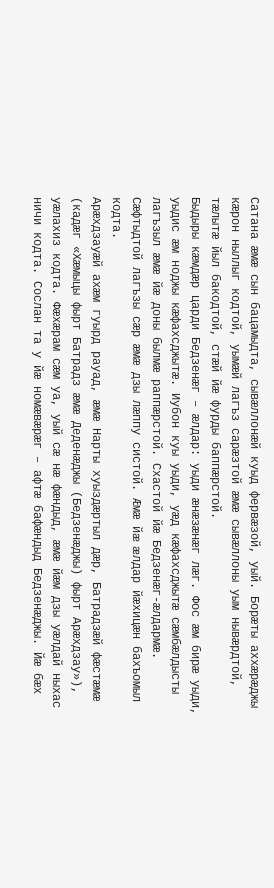Сатана æмæ сын бацамыдта, сывæллонæй куыд фервæзой, уый. Борæты аххæрæджы кæрон ныллыг кодтой, уымæй лагъз сарæзтой æмæ сывæллоны уым нывæрдтой, тæлытæ йыл бакодтой, стæй йæ фурды баппæрстой.
Быдыры кæмдæр царди Бедзенæг – æлдар: уыди æнæзæнæг лæг. Фос æм бирæ уыди, уыдис æм ноджы кæфахсджытæ. Иубон куы уыди, уæд кæфахсджытæ сæмбæлдысты лагъзыл æмæ йæ доны былмæ раппæрстой. Схастой йæ Бедзенæг-æлдармæ. Сæфтыдтой лагъзы сæр æмæ дзы лæппу систой. Æмæ йæ æлдар йæхицæн бахъомыл кодта.
Арæхдзауæй ахæм гуырд рауад, æмæ Нарты хуыздæртыл дæр, Батрадзæй фæстæмæ (кадæг «Хæмыцы фырт Батрадз æмæ Деденæджы (Бедзенæджы) фырт Арæхдзау»), уæлахиз кодта. Фæхæрам сæм уа, уый сæ нæ фæндыд, æмæ йæм дзы уæлдай ныхас ничи кодта. Сослан та у йæ номæвæрæг – афтæ бафæндыд Бедзенæджы. Йæ бæх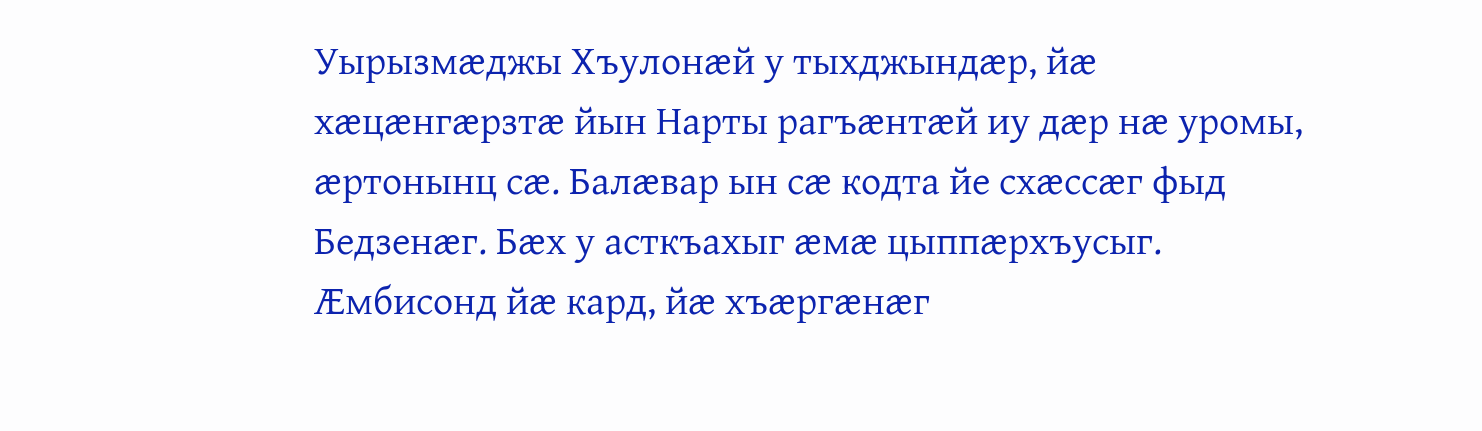Уырызмæджы Хъулонæй у тыхджындæр, йæ хæцæнгæрзтæ йын Нарты рагъæнтæй иу дæр нæ уромы, æртонынц сæ. Балæвар ын сæ кодта йе схæссæг фыд Бедзенæг. Бæх у асткъахыг æмæ цыппæрхъусыг. Æмбисонд йæ кард, йæ хъæргæнæг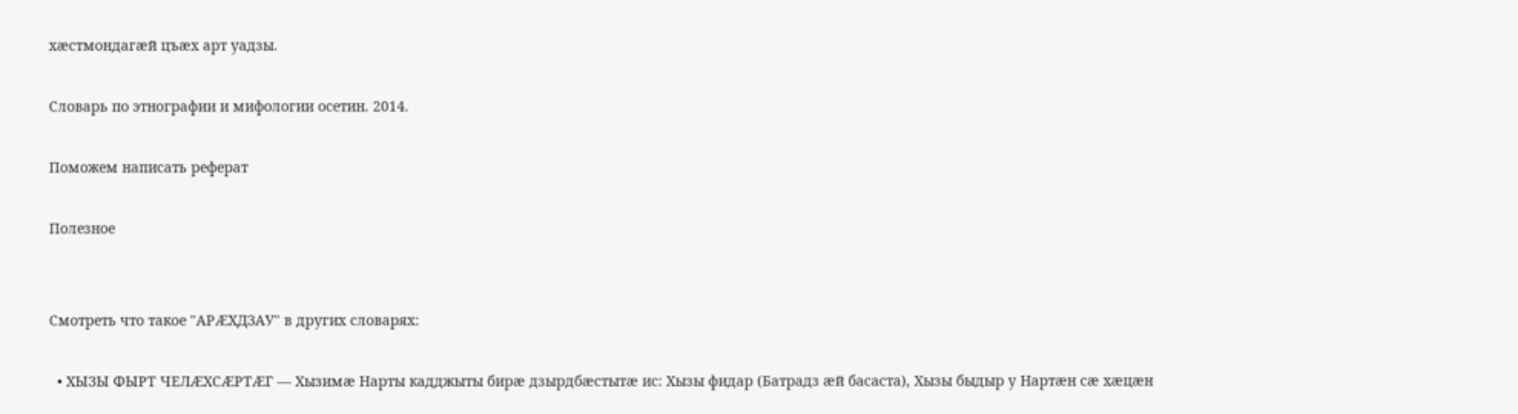хæстмондагæй цъæх арт уадзы.

Словарь по этнографии и мифологии осетин. 2014.

Поможем написать реферат

Полезное


Смотреть что такое "АРÆХДЗАУ" в других словарях:

  • ХЫЗЫ ФЫРТ ЧЕЛÆХСÆРТÆГ — Хызимæ Нарты кадджыты бирæ дзырдбæстытæ ис: Хызы фидар (Батрадз æй басаста), Хызы быдыр у Нартæн сæ хæцæн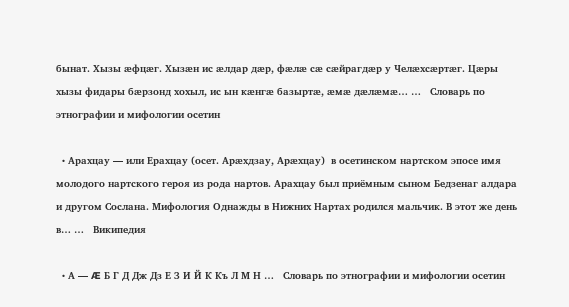бынат. Хызы æфцæг. Хызæн ис æлдар дæр, фæлæ сæ сæйрагдæр у Челæхсæртæг. Цæры хызы фидары бæрзонд хохыл, ис ын кæнгæ базыртæ, æмæ дæлæмæ… …   Словарь по этнографии и мифологии осетин

  • Арахцау — или Ерахцау (осет. Арæхдзау, Арæхцау)  в осетинском нартском эпосе имя молодого нартского героя из рода нартов. Арахцау был приёмным сыном Бедзенаг алдара и другом Сослана. Мифология Однажды в Нижних Нартах родился мальчик. В этот же день в… …   Википедия

  • А — Æ Б Г Д Дж Дз Е З И Й К Къ Л М Н …   Словарь по этнографии и мифологии осетин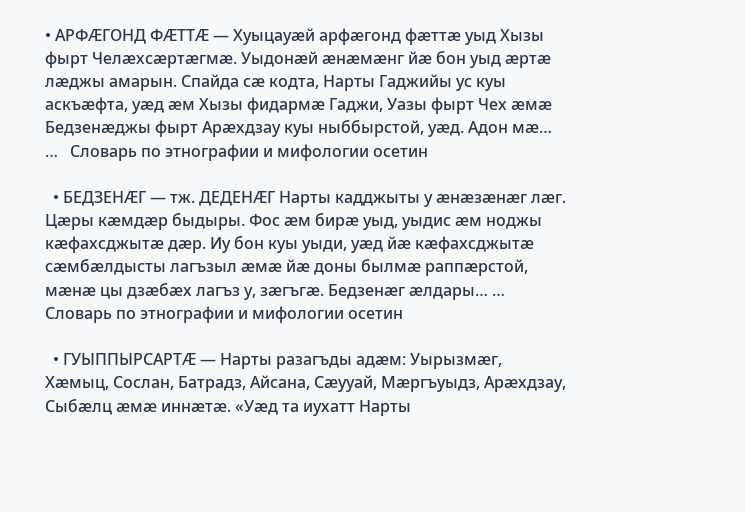• АРФÆГОНД ФÆТТÆ — Хуыцауæй арфæгонд фæттæ уыд Хызы фырт Челæхсæртæгмæ. Уыдонæй æнæмæнг йæ бон уыд æртæ лæджы амарын. Спайда сæ кодта, Нарты Гаджийы ус куы аскъæфта, уæд æм Хызы фидармæ Гаджи, Уазы фырт Чех æмæ Бедзенæджы фырт Арæхдзау куы ныббырстой, уæд. Адон мæ… …   Словарь по этнографии и мифологии осетин

  • БЕДЗЕНÆГ — тж. ДЕДЕНÆГ Нарты кадджыты у æнæзæнæг лæг. Цæры кæмдæр быдыры. Фос æм бирæ уыд, уыдис æм ноджы кæфахсджытæ дæр. Иу бон куы уыди, уæд йæ кæфахсджытæ сæмбæлдысты лагъзыл æмæ йæ доны былмæ раппæрстой, мæнæ цы дзæбæх лагъз у, зæгъгæ. Бедзенæг æлдары… …   Словарь по этнографии и мифологии осетин

  • ГУЫППЫРСАРТÆ — Нарты разагъды адæм: Уырызмæг, Хæмыц, Сослан, Батрадз, Айсана, Сæууай, Мæргъуыдз, Арæхдзау, Сыбæлц æмæ иннæтæ. «Уæд та иухатт Нарты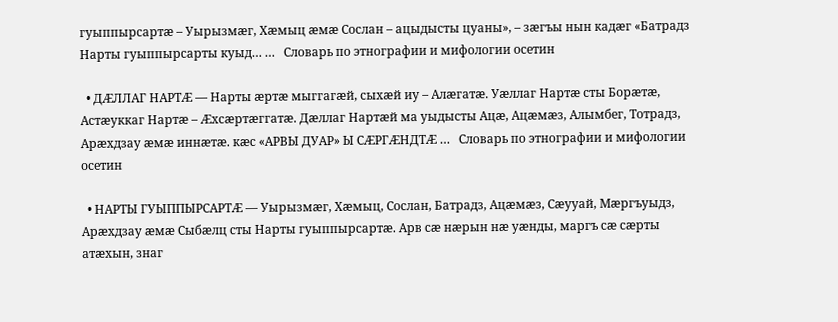гуыппырсартæ – Уырызмæг, Хæмыц æмæ Сослан – ацыдысты цуаны», – зæгъы нын кадæг «Батрадз Нарты гуыппырсарты куыд… …   Словарь по этнографии и мифологии осетин

  • ДÆЛЛАГ НАРТÆ — Нарты æртæ мыггагæй, сыхæй иу – Алæгатæ. Уæллаг Нартæ сты Борæтæ, Астæуккаг Нартæ – Æхсæртæггатæ. Дæллаг Нартæй ма уыдысты Ацæ, Ацæмæз, Алымбег, Тотрадз, Арæхдзау æмæ иннæтæ. кæс «АРВЫ ДУАР» Ы СÆРГÆНДТÆ …   Словарь по этнографии и мифологии осетин

  • НАРТЫ ГУЫППЫРСАРТÆ — Уырызмæг, Хæмыц, Сослан, Батрадз, Ацæмæз, Сæууай, Мæргъуыдз, Арæхдзау æмæ Сыбæлц сты Нарты гуыппырсартæ. Арв сæ нæрын нæ уæнды, маргъ сæ сæрты атæхын, знаг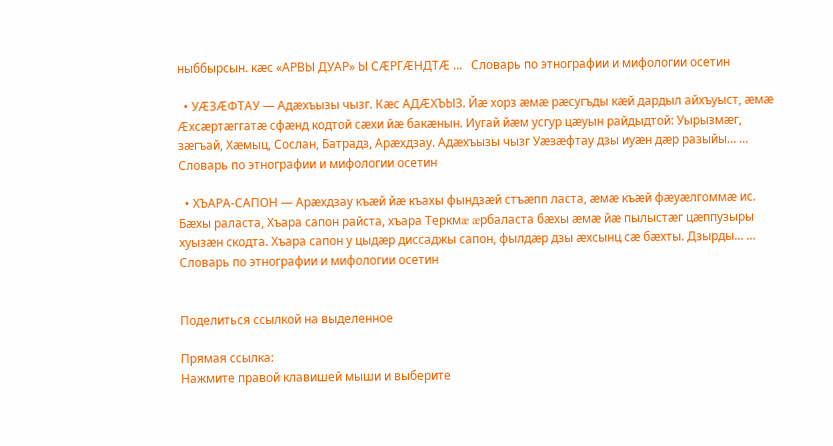ныббырсын. кæс «АРВЫ ДУАР» Ы СÆРГÆНДТÆ …   Словарь по этнографии и мифологии осетин

  • УÆЗÆФТАУ — Адæхъызы чызг. Кæс АДÆХЪЫЗ. Йæ хорз æмæ рæсугъды кæй дардыл айхъуыст, æмæ Æхсæртæггатæ сфæнд кодтой сæхи йæ бакæнын. Иугай йæм усгур цæуын райдыдтой: Уырызмæг, зæгъай, Хæмыц, Сослан, Батрадз, Арæхдзау. Адæхъызы чызг Уæзæфтау дзы иуæн дæр разыйы… …   Словарь по этнографии и мифологии осетин

  • ХЪАРА-САПОН — Арæхдзау къæй йæ къахы фындзæй стъæпп ласта, æмæ къæй фæуæлгоммæ ис. Бæхы раласта, Хъара сапон райста, хъара Теркмæ æрбаласта бæхы æмæ йæ пылыстæг цæппузыры хуызæн скодта. Хъара сапон у цыдæр диссаджы сапон, фылдæр дзы æхсынц сæ бæхты. Дзырды… …   Словарь по этнографии и мифологии осетин


Поделиться ссылкой на выделенное

Прямая ссылка:
Нажмите правой клавишей мыши и выберите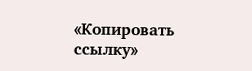«Копировать ссылку»